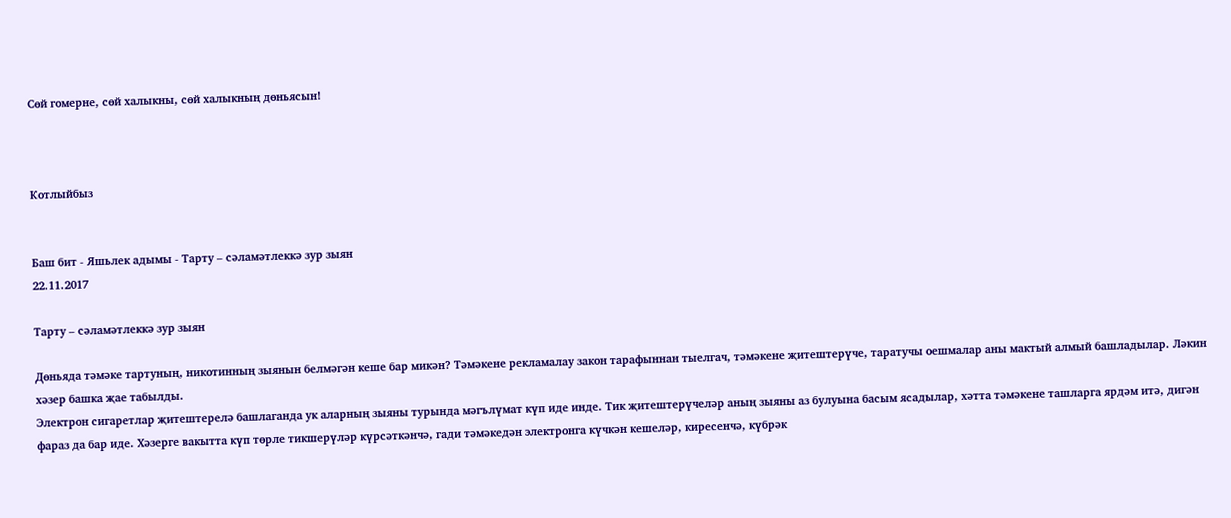Сөй гомерне, сөй халыкны, сөй халыкның дөньясын!



Котлыйбыз


Баш бит - Яшьлек адымы - Тарту – сәламәтлеккә зур зыян
22.11.2017

Тарту – сәламәтлеккә зур зыян

Дөньяда тәмәке тартуның, никотинның зыянын белмәгән кеше бар микән? Тәмәкене рекламалау закон тарафыннан тыелгач, тәмәкене җитештерүче, таратучы оешмалар аны мактый алмый башладылар. Ләкин хәзер башка җае табылды.
Электрон сигаретлар җитештерелә башлаганда ук аларның зыяны турында мәгълүмат күп иде инде. Тик җитештерүчеләр аның зыяны аз булуына басым ясадылар, хәтта тәмәкене ташларга ярдәм итә, дигән фараз да бар иде. Хәзерге вакытта күп төрле тикшерүләр күрсәткәнчә, гади тәмәкедән электронга күчкән кешеләр, киресенчә, күбрәк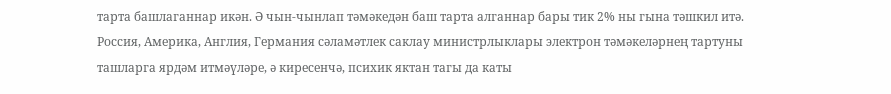тарта башлаганнар икән. Ә чын-чынлап тәмәкедән баш тарта алганнар бары тик 2% ны гына тәшкил итә. Россия, Америка, Англия, Германия сәламәтлек саклау министрлыклары электрон тәмәкеләрнең тартуны ташларга ярдәм итмәүләре, ә киресенчә, психик яктан тагы да каты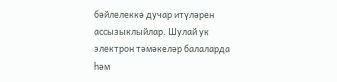бәйлелеккә дучар итүләрен ассызыклыйлар. Шулай ук электрон тәмәкеләр балаларда һәм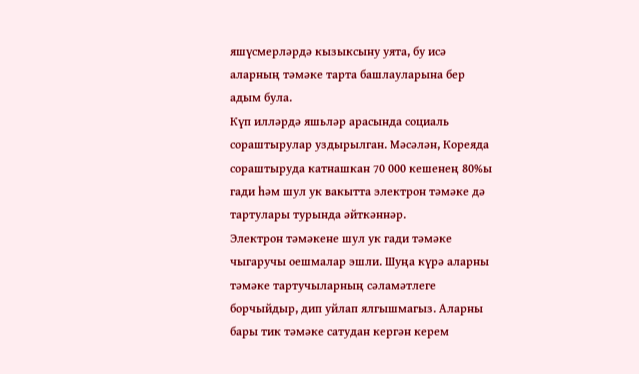яшүсмерләрдә кызыксыну уята, бу исә аларның тәмәке тарта башлауларына бер адым була.
Күп илләрдә яшьләр арасында социаль сораштырулар уздырылган. Мәсәлән, Кореяда сораштыруда катнашкан 70 000 кешенең 80%ы гади һәм шул ук вакытта электрон тәмәке дә тартулары турында әйткәннәр.
Электрон тәмәкене шул ук гади тәмәке чыгаручы оешмалар эшли. Шуңа күрә аларны тәмәке тартучыларның сәламәтлеге борчыйдыр, дип уйлап ялгышмагыз. Аларны бары тик тәмәке сатудан кергән керем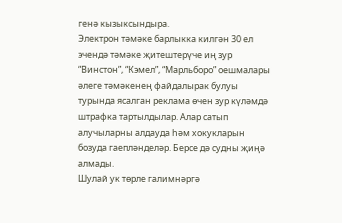генә кызыксындыра.
Электрон тәмәке барлыкка килгән 30 ел эчендә тәмәке җитештерүче иң зур “Винстон”, “Кэмел”, “Марльборо” оешмалары әлеге тәмәкенең файдалырак булуы турында ясалган реклама өчен зур күләмдә штрафка тартылдылар. Алар сатып алучыларны алдауда һәм хокукларын бозуда гаепләнделәр. Берсе дә судны җиңә алмады.
Шулай ук төрле галимнәргә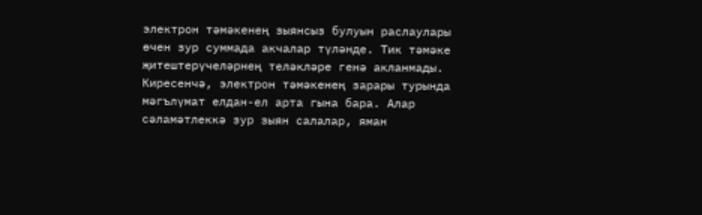электрон тәмәкенең зыянсыз булуын раслаулары өчен зур суммада акчалар түләнде. Тик тәмәке җитештерүчеләрнең теләкләре генә акланмады. Киресенчә, электрон тәмәкенең зарары турында мәгълүмат елдан-ел арта гына бара. Алар сәламәтлеккә зур зыян салалар, яман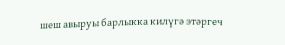шеш авыруы барлыкка килүгә этәргеч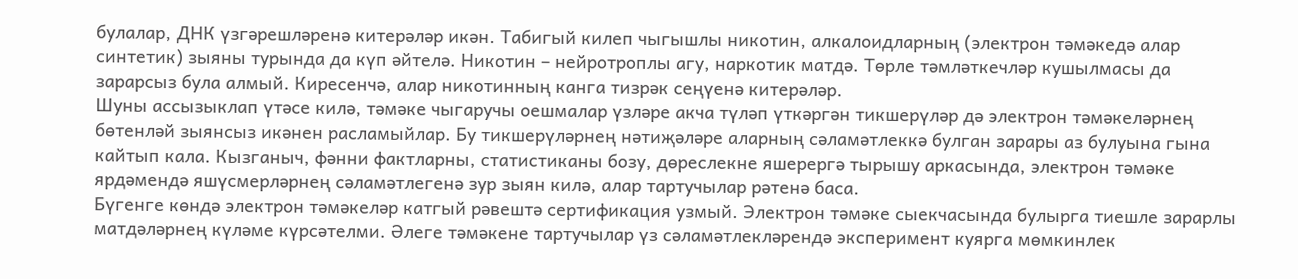булалар, ДНК үзгәрешләренә китерәләр икән. Табигый килеп чыгышлы никотин, алкалоидларның (электрон тәмәкедә алар синтетик) зыяны турында да күп әйтелә. Никотин – нейротроплы агу, наркотик матдә. Төрле тәмләткечләр кушылмасы да зарарсыз була алмый. Киресенчә, алар никотинның канга тизрәк сеңүенә китерәләр.
Шуны ассызыклап үтәсе килә, тәмәке чыгаручы оешмалар үзләре акча түләп үткәргән тикшерүләр дә электрон тәмәкеләрнең бөтенләй зыянсыз икәнен расламыйлар. Бу тикшерүләрнең нәтиҗәләре аларның сәламәтлеккә булган зарары аз булуына гына кайтып кала. Кызганыч, фәнни фактларны, статистиканы бозу, дөреслекне яшерергә тырышу аркасында, электрон тәмәке ярдәмендә яшүсмерләрнең сәламәтлегенә зур зыян килә, алар тартучылар рәтенә баса.
Бүгенге көндә электрон тәмәкеләр катгый рәвештә сертификация узмый. Электрон тәмәке сыекчасында булырга тиешле зарарлы матдәләрнең күләме күрсәтелми. Әлеге тәмәкене тартучылар үз сәламәтлекләрендә эксперимент куярга мөмкинлек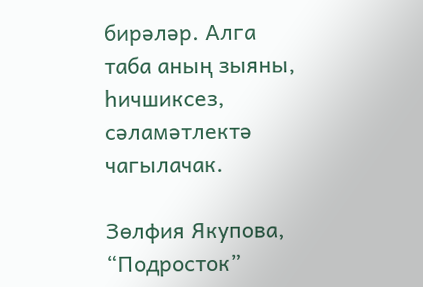бирәләр. Алга таба аның зыяны, һичшиксез, сәламәтлектә чагылачак.

Зөлфия Якупова, “Подросток”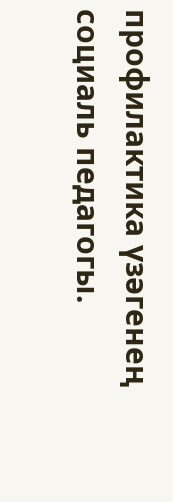профилактика үзәгенең социаль педагогы.